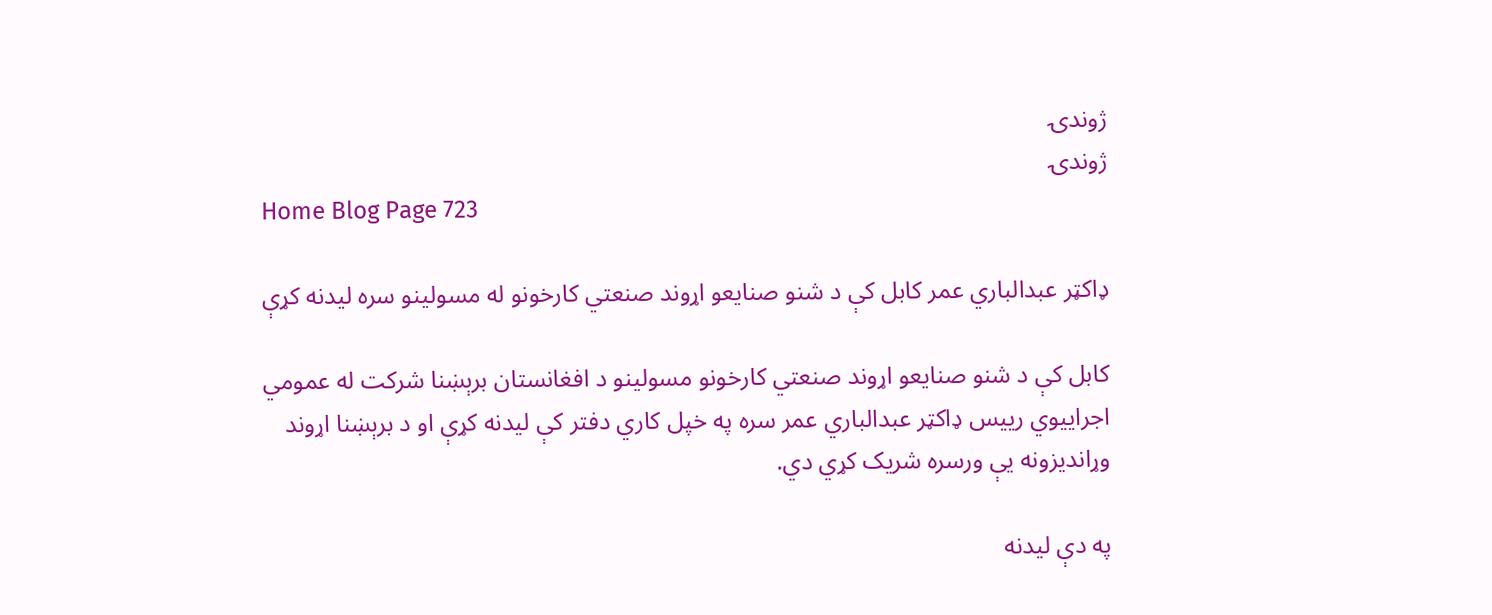ژوندۍ
ژوندۍ
Home Blog Page 723

ډاکټر عبدالباري عمر کابل کې د شنو صنایعو اړوند صنعتي کارخونو له مسولینو سره لیدنه کړې

کابل کې د شنو صنایعو اړوند صنعتي کارخونو مسولینو د افغانستان برېښنا شرکت له عمومي اجراییوي رییس ډاکټر عبدالباري عمر سره په خپل کاري دفتر کې لیدنه کړې او د برېښنا اړوند وړاندیزونه یې ورسره شریک کړي دي.

په دې لیدنه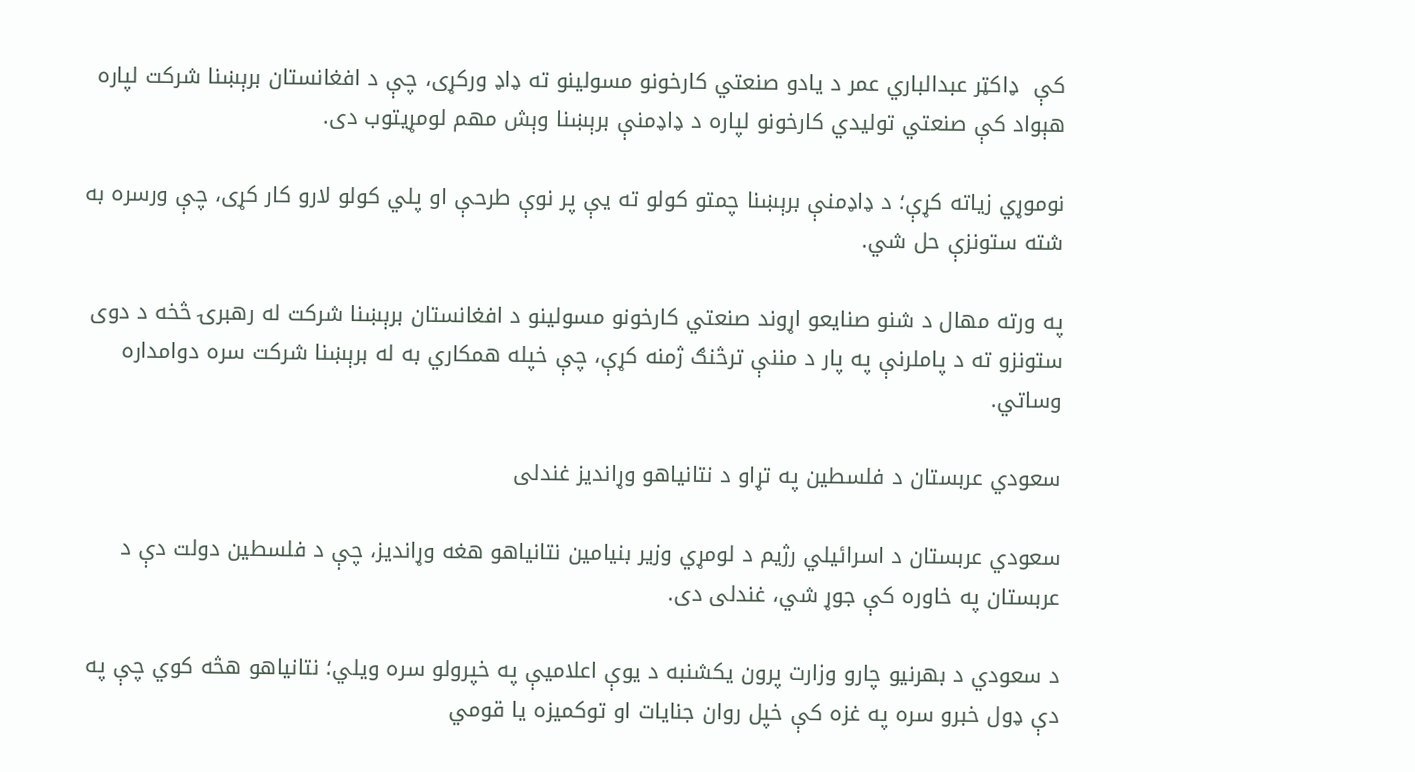کې  ډاکټر عبدالباري عمر د یادو صنعتي کارخونو مسولینو ته ډاډ ورکړی، چې د افغانستان برېښنا شرکت لپاره هېواد کې صنعتي تولیدي کارخونو لپاره د ډاډمنې برېښنا وېش مهم لومړیتوب دی.

نوموړي زیاته کړې؛ د ډاډمنې برېښنا چمتو کولو ته یې پر نوې طرحې او پلي کولو لارو کار کړی، چې ورسره به شته ستونزې حل شي.

په ورته مهال د شنو صنایعو اړوند صنعتي کارخونو مسولینو د افغانستان برېښنا شرکت له رهبرۍ څخه د دوی ستونزو ته د پاملرنې په پار د مننې ترڅنګ ژمنه کړې، چې خپله همکاري به له برېښنا شرکت سره دوامداره وساتي.

سعودي عربستان د فلسطین په تړاو د نتانیاهو وړاندیز غندلی

سعودي عربستان د اسرائیلي رژیم د لومړي وزیر بنیامین نتانیاهو هغه وړاندیز، چې د فلسطین دولت دې د عربستان په خاوره کې جوړ شي، غندلی دی.

د سعودي د بهرنیو چارو وزارت پرون یکشنبه د یوې اعلامیې په خپرولو سره ویلي؛ نتانیاهو هڅه کوي چې په دې ډول خبرو سره په غزه کې خپل روان جنایات او توکمیزه یا قومي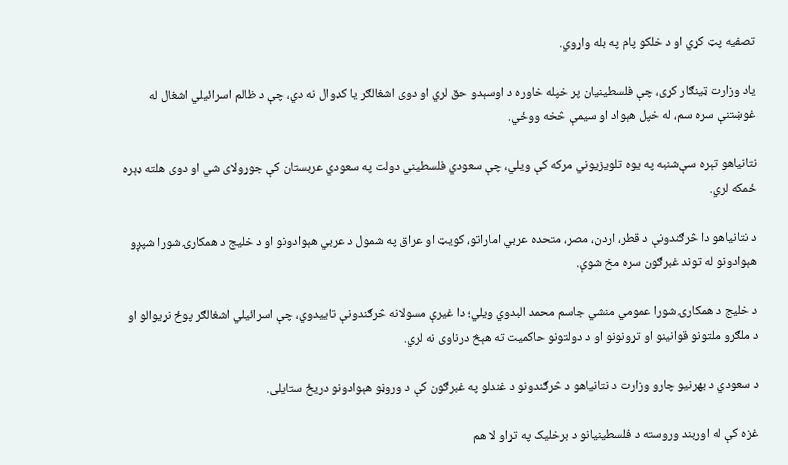تصفیه پټ کړي او د خلکو پام په بله واړوي.

یاد وزارت ټینګار کړی، چې فلسطینیان پر خپله خاوره د اوسېدو حق لري او دوی اشغالګر یا کډوال نه دي، چې د ظالم اسرائیلي اشغال له غوښتنې سره سم، له خپل هېواد او سیمې څخه ووځي.

نتانیاهو تېره سې‌شنبه په یوه تلویزیوني مرکه کې ویلي، چې سعودي فلسطیني دولت په سعودي عربستان کې جوړولای شي او دوی هلته ډېره ځمکه لري.

د نتانیاهو دا څرګندونې د قطر، اردن، مصر، متحده عربي اماراتو، کویټ او عراق په شمول د عربي هېوادونو او د خلیج د همکارۍ شورا شپږو هېوادونو له توند غبرګون سره مخ شوې.

د خلیج د همکارۍ شورا عمومي منشي جاسم محمد البدوي ویلي؛ دا غیرې مسولانه څرګندونې تاییدوي، چې اسرائیلي اشغالګر پوځ نړیوالو او د ملګرو ملتونو قوانینو او تړونونو او د دولتونو حاکمیت ته هېڅ درناوی نه لري.

د سعودي د بهرنیو چارو وزارت د نتانیاهو د څرګندونو د غندلو په غبرګون کې د وروڼو هېوادونو دریځ ستایلی.

غزه کې له اوربند وروسته د فلسطینیانو د برخلیک په تړاو لا هم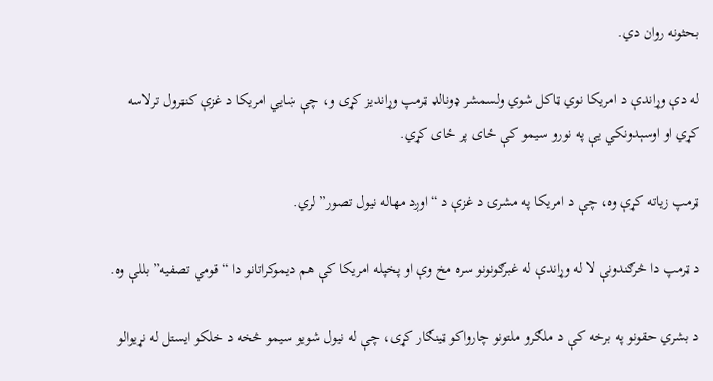بحثونه روان دي.

له دې وړاندې د امریکا نوي ټاکل شوي ولسمشر ډونالډ ټرمپ وړاندیز کړی و، چې ښایي امریکا د غزې کنټرول ترلاسه کړي او اوسېدونکي یې په نورو سیمو کې ځای پر ځای کړي.

ټرمپ زیاته کړې وه، چې د امریکا په مشرۍ د غزې د “اوږد مهاله نیول تصور” لري.

د ټرمپ دا څرګندونې لا له وړاندې له غبرګونونو سره مخ وې او پخپله امریکا کې هم دیموکراتانو دا “قومي تصفیه” بللې وه.

د بشري حقونو په برخه کې د ملګرو ملتونو چارواکو ټینګار کړی، چې له نیول شویو سیمو څخه د خلکو ایستل له نړیوالو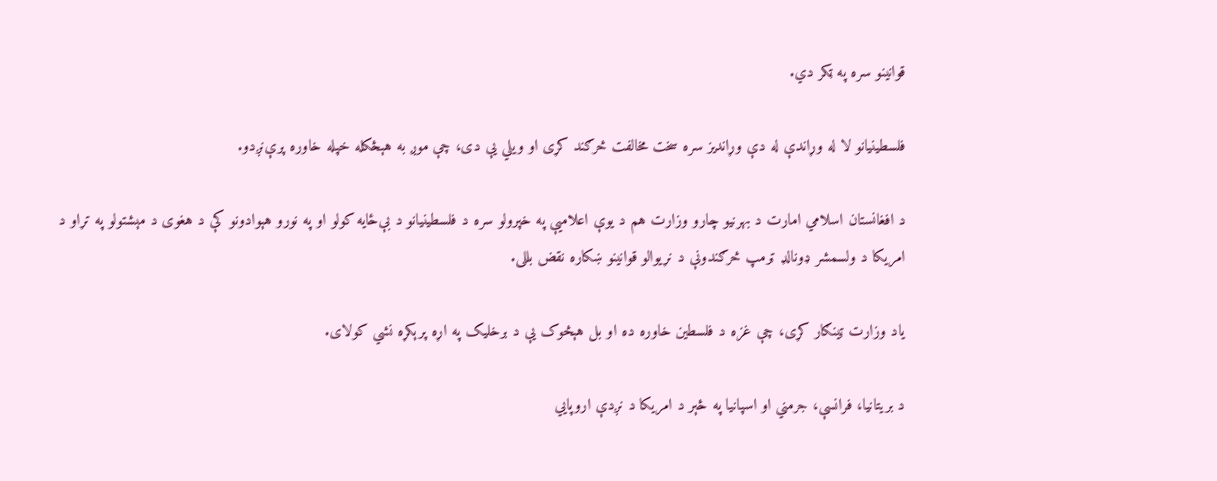قوانینو سره په ټکر دي.

فلسطینیانو لا له وړاندې له دې وړاندیز سره سخت مخالفت څرګند کړی او ویلي یې دی، چې موږ به هېڅکله خپله خاوره پرې‌نږدو.

د افغانستان اسلامي امارت د بهرنیو چارو وزارت هم د یوې اعلامیې په خپرولو سره د فلسطینیانو د بې‌ځایه کولو او په نورو هېوادونو کې د هغوی د مېشتولو په تړاو د امریکا د ولسمشر ډونالډ ټرمپ څرګندونې د نړیوالو قوانینو ښکاره نقض بللی.

یاد وزارت ټینګار کړی، چې غزه د فلسطین خاوره ده او بل هېڅوک یې د برخلیک په اړه پرېکړه نشي کولای.

د بریتانیا، فرانسې، جرمني او اسپانیا په څېر د امریکا د نږدې اروپايي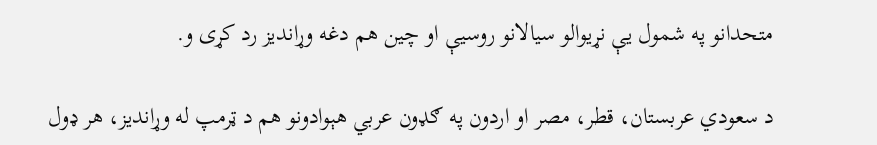متحدانو په شمول یې نړیوالو سیالانو روسیې او چین هم دغه وړاندیز رد کړی و.

د سعودي عربستان، قطر، مصر او اردون په ګډون عربي هېوادونو هم د ټرمپ له وړاندیز، هر ډول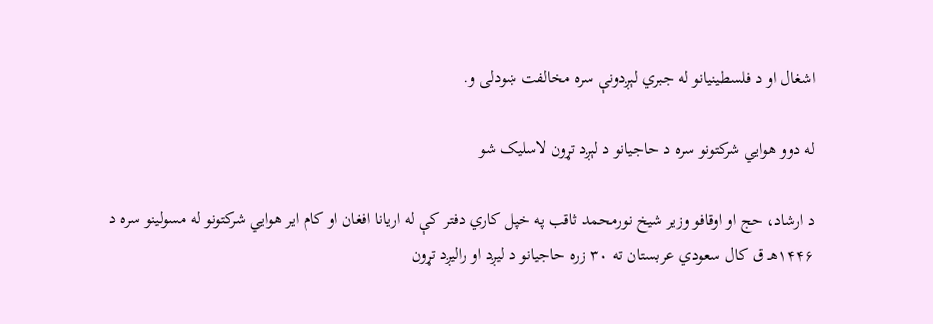اشغال او د فلسطینیانو له جبري لېږدونې سره مخالفت ښودلی و.

له دوو هوايي شرکتونو سره د حاجیانو د لېږد تړون لاسلیک شو

د ارشاد، حج او اوقافو وزیر شیخ نورمحمد ثاقب په خپل کاري دفتر کې له اریانا افغان او کام ایر هوایي شرکتونو له مسولینو سره د ۱۴۴۶هـ ق کال سعودي عربستان ته ۳۰ زره حاجیانو د لیږد او رالیږد تړون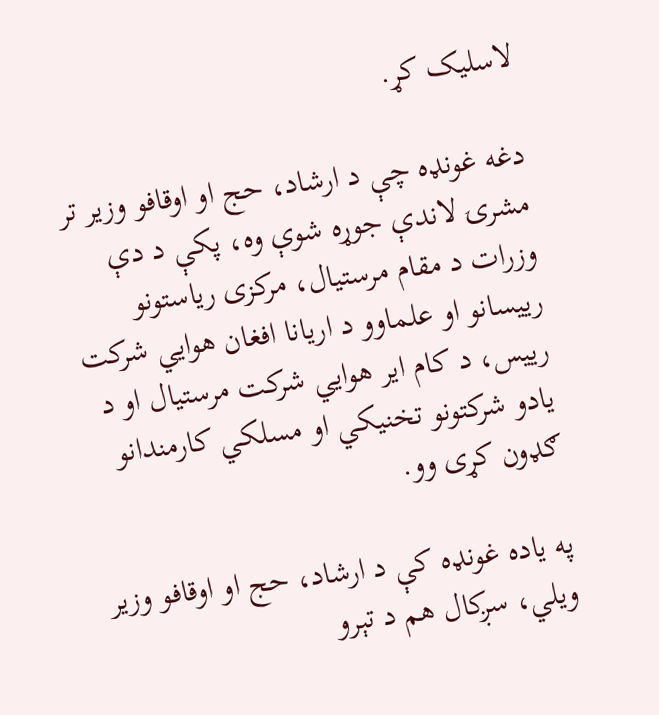لاسلیک کړ.

دغه غونډه چې د ارشاد، حج او اوقافو وزیر تر مشرۍ لاندې جوړه شوې وه، پکې د دې وزرات د مقام مرستیال، مرکزی ریاستونو رییسانو او علماوو د اریانا افغان هوایي شرکت رییس، د کام ایر هوایي شرکت مرستیال او د یادو شرکتونو تخنیکي او مسلکي کارمندانو ګډون کړی وو.

په یاده غونډه کې د ارشاد، حج او اوقافو وزیر ویلي، سږکال هم د تېرو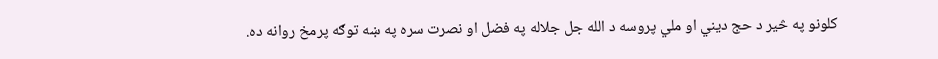کلونو په څیر د حج دیني او ملي پروسه د الله جل جلاله په فضل او نصرت سره په ښه توګه پرمخ روانه ده.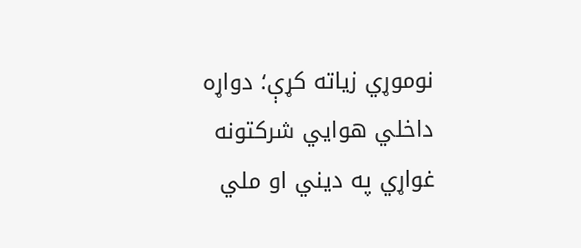نوموړي زیاته کړې؛ دواړه داخلي هوايي شرکتونه غواړي په دیني او ملي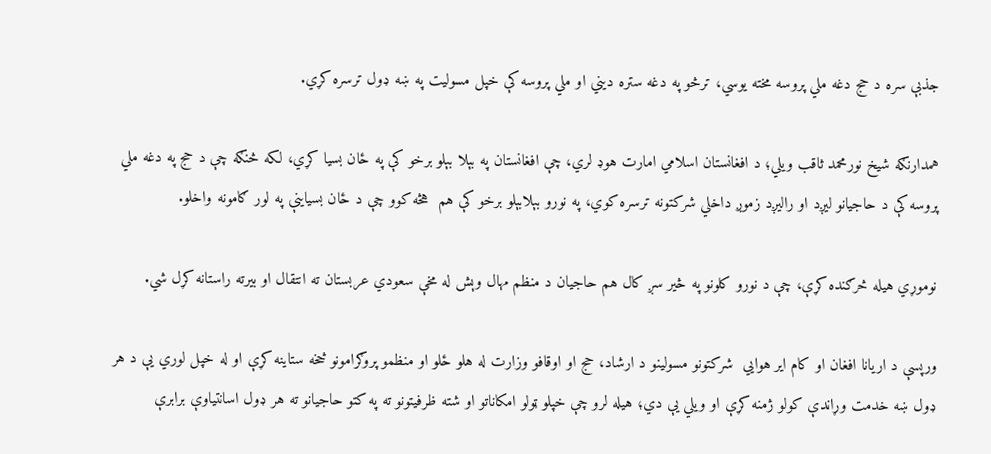جذبې سره د حج دغه ملي پروسه مخته یوسي، ترڅو په دغه ستره دیني او ملي پروسه کې خپل مسولیت په ښه ډول ترسره کړي.

همدارنګه شیخ نورمحمد ثاقب ویلي؛ د افغانستان اسلامي امارت هوډ لري، چې افغانستان په بېلا بېلو برخو کې په ځان بسیا کړي، لکه څنګه چې د حج په دغه ملي پروسه کې د حاجیانو لیږد او رالیږد زموږ داخلي شرکتونه ترسره کوي، په نورو بېلابېلو برخو کې هم  هڅه کوو چې د ځان بسیاینې په لور ګامونه واخلو.

نوموړي هیله څرګنده کړې، چې د نورو کلونو په څیر سږ کال هم حاجیان د منظم مهال وېش له مخې سعودي عربستان ته انتقال او بیرته راستانه کړل شي.

ورپسې د اریانا افغان او کام ایر هوایي  شرکتونو مسولینو د ارشاد، حج او اوقافو وزارت له هلو ځلو او منظمو پروګرامونو څخه ستاینه کړې او له خپل لوري یې د هر ډول ښه خدمت وړاندې کولو ژمنه کړې او ویلي یې دي؛ هیله لرو چې خپلو ټولو امکاناتو او شته ظرفیتونو ته په کتو حاجیانو ته هر ډول اسانتیاوې برابرې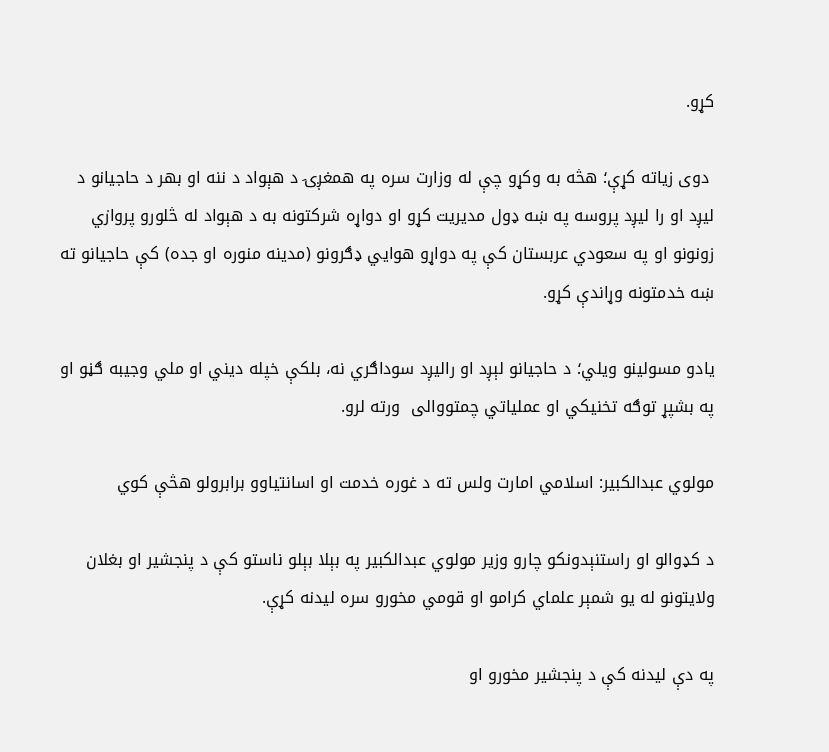کړو.

 دوی زياته کړې؛ هڅه به وکړو چې له وزارت سره په همغږۍ د هېواد د ننه او بهر د حاجیانو د لیږد او را لیږد پروسه په ښه ډول مدیریت کړو او دواړه شرکتونه به د هېواد له څلورو پروازي زونونو او په سعودي عربستان کې په دواړو هوایي ډګرونو (مدینه منوره او جده) کې حاجیانو ته ښه خدمتونه وړاندې کړو.

یادو مسولینو ویلي؛ د حاجيانو لېږد او رالیږد سوداګري نه، بلکې خپله ديني او ملي وجيبه ګڼو او په بشپړ توګه تخنیکي او عملیاتي چمتووالی  ورته لرو.

مولوي عبدالکبیر: اسلامي امارت ولس ته د غوره خدمت او اسانتیاوو برابرولو هڅې کوي

د کډوالو او راستنېدونکو چارو وزیر مولوي عبدالکبیر په بېلا بېلو ناستو کې د پنجشیر او بغلان ولایتونو له یو شمېر علماي کرامو او قومي مخورو سره لیدنه کړې.

په دې لیدنه کې د پنجشیر مخورو او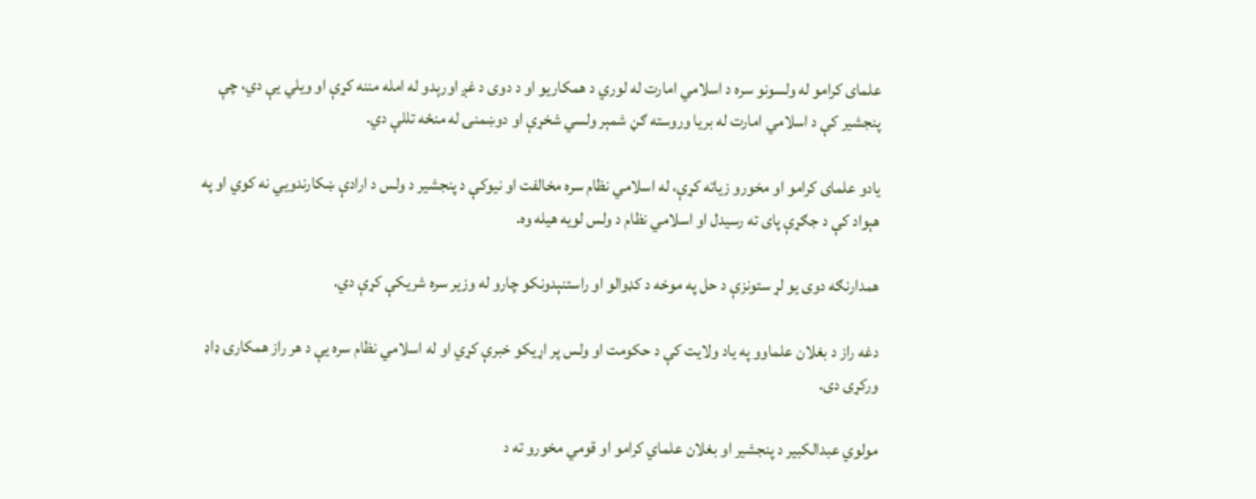علمای کرامو له ولسونو سره د اسلامي امارت له لوري د همکاریو او د دوی د غږ اورېدو له امله مننه کړې او ویلي یې دي، چې پنجشیر کې د اسلامي امارت له بریا وروسته ګڼ شمېر ولسي شخړې او دوښمنۍ له منځه تللې دي.

یادو علمای کرامو او مخورو زیاته کړې، له اسلامي نظام سره مخالفت او نیوکې د پنجشیر د ولس د ارادې ښکارندويي نه کوي او په هېواد کې د جګړې پای ته رسیدل او اسلامي نظام د ولس لویه هيله وه.

همدارنګه دوی یو لړ ستونزې د حل په موخه د کډوالو او راستنېدونکو چارو له وزیر سره شریکې کړې دي.

دغه راز د بغلان علماوو په یاد ولایت کې د حکومت او ولس پر اړیکو خبرې کړي او له اسلامي نظام سره یې د هر راز همکارۍ ډاډ ورکړی دی.

مولوي عبدالکبیر د پنجشیر او بغلان علماي کرامو او قومي مخورو ته د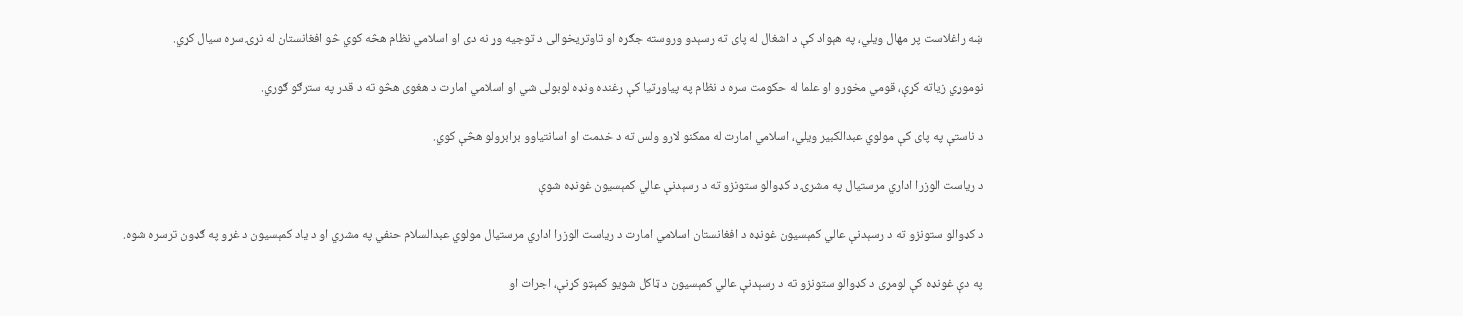ښه راغلاست پر مهال ویلي، په هېواد کې د اشغال له پای ته رسېدو وروسته جګړه او تاوتریخوالی د توجیه وړ نه دی او اسلامي نظام هڅه کوي څو افغانستان له نړۍ سره سیال کړي.

نوموړي زیاته کړې، قومي مخورو او علما له حکومت سره د نظام په پیاوړتیا کې رغنده ونډه لوبولی شي او اسلامي امارت د هغوی هڅو ته د قدر په سترګو ګوري.

د ناستې په پای کې مولوي عبدالکبیر ویلي، اسلامي امارت له ممکنو لارو ولس ته د خدمت او اسانتیاوو برابرولو هڅې کوي.

د رياست الوزرا اداري مرستیال په مشرۍ د کډوالو ستونزو ته د رسېدنې عالي کمېسیون غونډه شوې

د کډوالو ستونزو ته د رسېدنې عالي کمېسیون غونډه د افغانستان اسلامي امارت د ریاست‌ الوزرا اداري مرستیال مولوي عبدالسلام حنفي په مشري او د یاد کمېسیون د غړو په ګډون ترسره شوه.

په دې غونډه کې لومړی د کډوالو ستونزو ته د رسېدنې عالي کمېسیون د ټاکل شویو کمېټو کړنې، اجرات او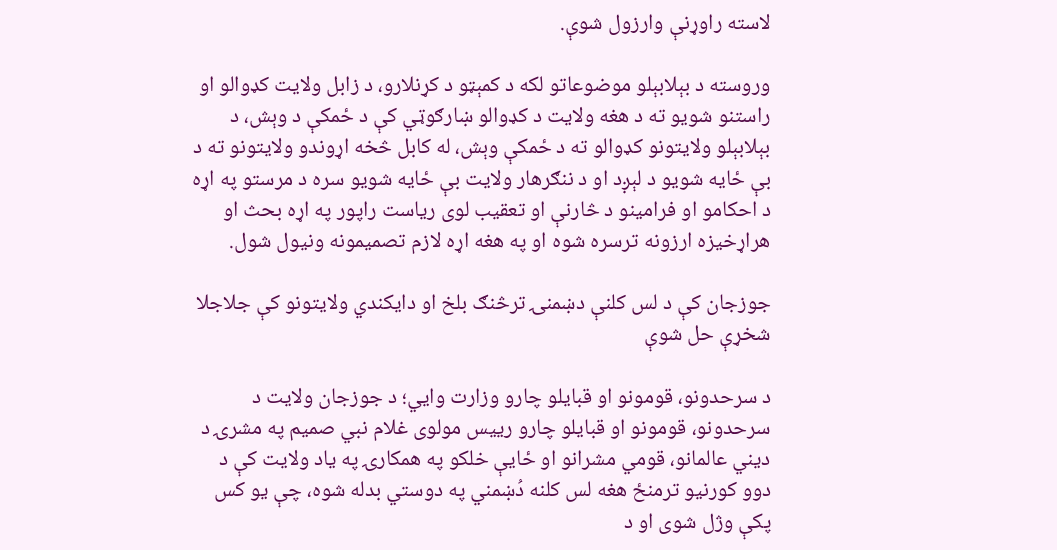لاسته راوړنې وارزول شوې.

وروسته د بېلابېلو موضوعاتو لکه د کمېټو د کړنلارو، د زابل ولایت کډوالو او راستنو شویو ته د هغه ولایت د کډوالو ښارګوټي کې د ځمکې د وېش، د بېلابېلو ولایتونو کډوالو ته د ځمکې وېش، له کابل څخه اړوندو ولایتونو ته د بې ځایه شویو د لېږد او د ننګرهار ولایت بې ځایه شویو سره د مرستو په اړه د احکامو او فرامینو د څارنې او تعقیب لوی ریاست راپور په اړه بحث او هراړخیزه ارزونه ترسره شوه او په هغه اړه لازم تصمیمونه ونیول شول.

جوزجان کې د لس کلنې دښمنۍ ترڅنګ بلخ او دايکندي ولايتونو کې جلاجلا شخړې حل شوې

د سرحدونو، قومونو او قبایلو چارو وزارت وايي؛ د جوزجان ولايت د سرحدونو، قومونو او قبايلو چارو رییس مولوی غلام نبي صميم په مشرۍ د ديني عالمانو، قومي مشرانو او ځايې خلکو په همکارۍ په ياد ولايت کې د دوو کورنيو ترمنځ هغه لس کلنه دُښمني په دوستي بدله شوه، چې يو کس پکې وژل شوی او د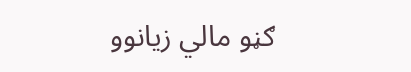ګڼو مالي زيانوو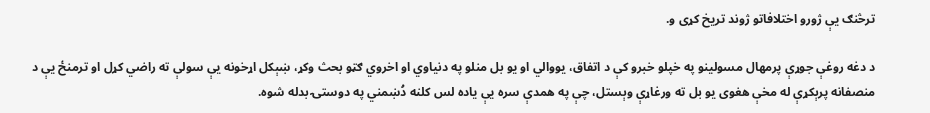ترڅنګ يې ژورو اختلافاتو ژوند تريخ کړی و.

د دغه روغې جوړې پرمهال مسولينو په خپلو خبرو کې د اتفاق، يووالي او يو بل منلو په دنياوي او اخروي ګټو بحث وکړ، ښېکل اړخونه يې سولې ته راضي کړل او ترمنځ يې د منصفانه پرېکړې له مخې هغوی يو بل ته ورغاړې وېستل، چې په همدې سره يې ياده لس کلنه دُښمني په دوستۍ بدله شوه.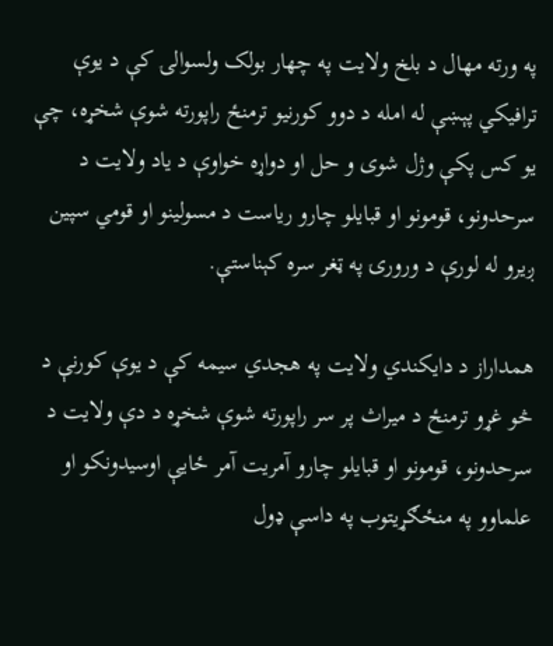په ورته مهال د بلخ ولايت په چهار بولک ولسوالۍ کې د يوې ترافيکي پېښې له امله د دوو کورنيو ترمنځ راپورته شوې شخړه، چې يو کس پکې وژل شوی و حل او دواړه خواوې د ياد ولايت د سرحدونو، قومونو او قبايلو چارو رياست د مسولينو او قومي سپين ږيرو له لورې د ورورۍ په ټغر سره کېناستې.

همداراز د دايکندي ولايت په هجدي سيمه کې د يوې کورنې د څو غړو ترمنځ د ميراث پر سر راپورته شوې شخړه د دې ولايت د سرحدونو، قومونو او قبايلو چارو آمريت آمر ځايې اوسيدونکو او علماوو په منځګړيتوب په داسې ډول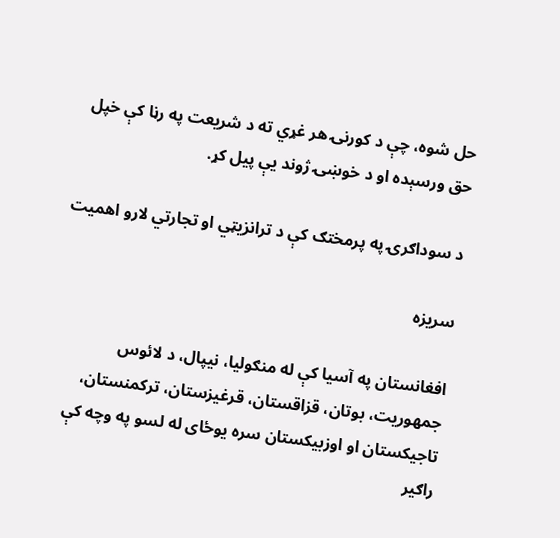حل شوه، چې د کورنۍ هر غړي ته د شريعت په رڼا کې خپل حق ورسېده او د خوښۍ ژوند يې پيل کړ.

د سوداګرۍ په پرمختګ کې د ترانزیټي او تجارتي لارو اهمیت

سریزه

افغانستان په آسيا کې له منګولیا، نیپال، د لائوس جمهوریت، بوتان، قزاقستان، قرغيزستان، ترکمنستان، تاجيکستان او اوزبیکستان سره یوځای له لسو په وچه کې راګير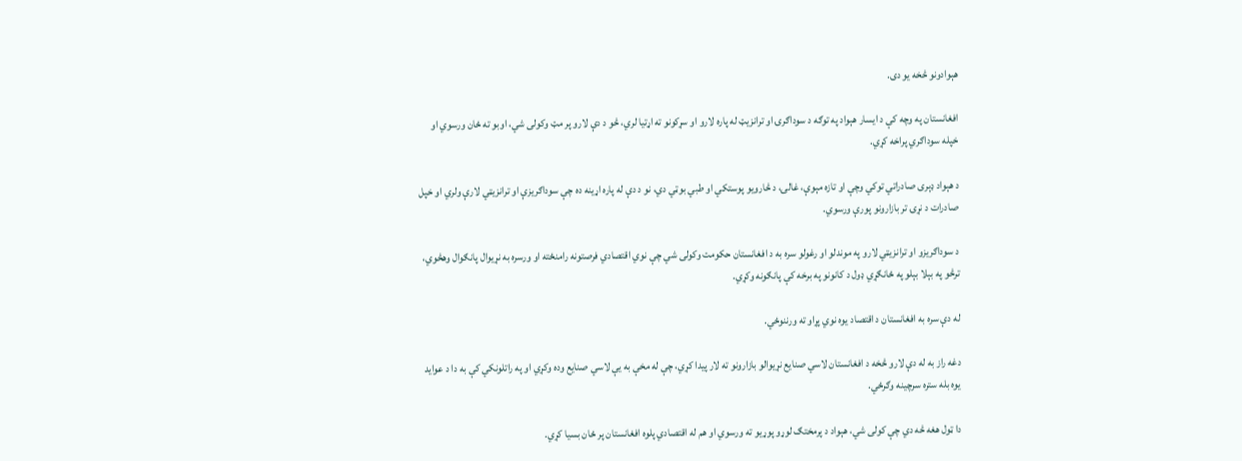هېوادونو څخه یو دی.

افغانستان په وچه کې د ایسار هېواد په توګه د سوداګرۍ او ترانزیټ له پاره لارو او سړکونو ته اړتیا لري، څو د دې لارو پر مټ وکولی شي، اوبو ته ځان ورسوي او خپله سوداګري پراخه کړي.

د هېواد ډېری صادراتي توکي وچې او تازه مېوې، غالۍ، د څارویو پوستکي او طبي بوټي دي، نو د دې له پاره اړینه ده چې سوداګریزې او ترانزیټي لارې ولري او خپل صادرات د نړۍ تر بازارونو پورې ورسوي.

د سوداګریزو او ترانزیټي لارو په موندلو او رغولو سره به د افغانستان حکومت وکولی شي چې نوي اقتصادي فرصتونه رامنځته او ورسره به نړیوال پانګوال وهڅوي، ترڅو په بېلا بېلو په ځانګړي ډول د کانونو په برخه کې پانګونه وکړي.

له دې سره به افغانستان د اقتصاد یوه نوي پړاو ته ورننوځي.

دغه راز به له دې لارو څخه د افغانستان لاسي صنایع نړیوالو بازارونو ته لار پیدا کړي، چې له مخې به یې لاسي صنایع وده وکړي او په راتلونکي کې به دا د عواید یوه بله ستره سرچینه وګرځي.

دا ټول هغه څه دي چې کولی شي، هېواد د پرمختګ لوړو پوړیو ته ورسوي او هم له اقتصادي پلوه افغانستان پر ځان بسیا کړي.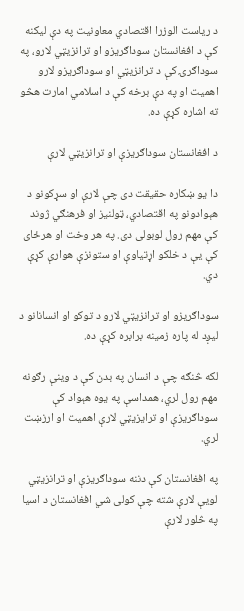د ریاست الوزرا اقتصادي معاونیت په دې لیکنه کې د افغانستان سوداګریزو او ترانزیټي لارو، په سوداګرۍ کې د ترانزیټي او سوداګریزو لارو اهمیت او په دې برخه کې د اسلامي امارت هڅو ته اشاره کړې ده.

د افغانستان سوداګریزې او ترانزیټي لارې

دا یو ښکاره حقیقت دی چې لارې او سړکونو د هېوادونو په اقتصادي، ټولنیز او فرهنګي ژوند کې مهم رول لوبولی دی. په هر وخت او هرځای کې یې د خلکو اړتیاوې او ستونزې هوارې کړې دي.

سوداګریزو او ترانزیټي لارو د توکو او انسانانو د لیږد له پاره زمینه برابره کړې ده.

لکه څنګه چې د انسان په بدن کې د وینې رګونه مهم رول لري، همداسې په یوه هېواد کې سوداګریزې او ترایزیټي لارې اهمیت او ارزښت لري.

په افغانستان کې دننه سوداګریزې او ترانزیټي لویې لارې شته چې کولی شي افغانستان د اسیا په څلور لارې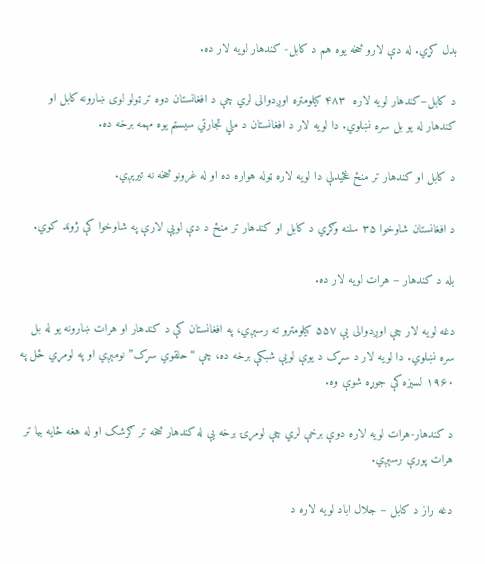بدل کړي. له دې لارو څخه یوه هم د کابل- کندهار لویه لار ده.

د کابل–کندهار لويه لاره  ۴۸۳ کيلومتره اوږدوالی لري چې د افغانستان دوه تر ټولو لوی ښارونه کابل او کندهار له يو بل سره نښلوي. دا لویه لار د افغانستان د ملي تجارتي سیسټم یوه مهمه برخه ده.

د کابل او کندهار تر منځ غځيدلې دا لویه لاره ټوله هواره ده او له غرونو څخه نه تیرېږي.

د افغانستان شاوخوا ٣۵ سلنه وګړي د کابل او کندهار تر منځ د دې لويې لارې په شاوخوا کې ژوند کوي.

بله د کندهار – هرات لویه لار ده.

دغه لویه لار چې اوږدوالی یې ۵۵۷ کیلومترو ته رسېږي، په افغانستان کې د کندهار او هرات ښارونه یو له بل سره نښلوي. دا لویه لار د سړک د یوې لویې شبکې برخه ده، چې “حلقوي سړک” نومېږي او په لومړي ځل په ۱۹۶۰ لسیزه کې جوړه شوې وه.

د کندهار-هرات لویه لاره دوې برخې لري چې لومړۍ برخه یې له کندهار څخه تر ګرشک او له هغه ځایه بیا تر هرات پورې رسېږي.

دغه راز د کابل – جلال اباد لویه لاره د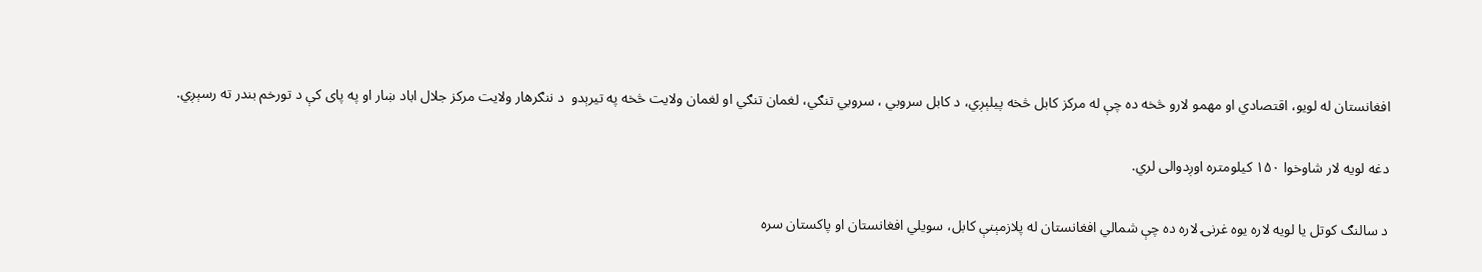افغانستان له لویو، اقتصادي او مهمو لارو څخه ده چې له مرکز کابل څخه پیلېږي، د کابل سروبي ، سروبي تنګي، لغمان تنګي او لغمان ولایت څخه په تیرېدو  د ننګرهار ولایت مرکز جلال اباد ښار او په پای کې د تورخم بندر ته رسېږي.

دغه لویه لار شاوخوا ۱۵۰ کیلومتره اوږدوالی لري.

د سالنګ کوتل یا لویه لاره یوه غرنۍ لاره ده چې شمالي افغانستان له پلازمېنې کابل، سویلي افغانستان او پاکستان سره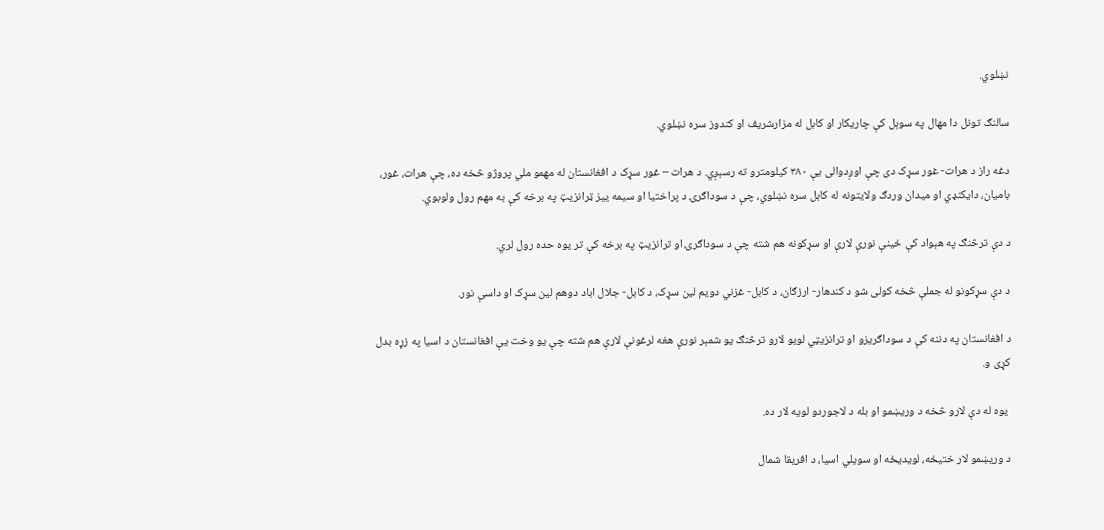نښلوي.

سالنګ تونل دا مهال په سوېل کې چاریکار او کابل له مزارشریف او کندوز سره نښلوي.

دغه راز د هرات- غور سړک دی چې اوږدوالی یې ۳۸۰ کیلومترو ته رسېږي. د هرات – غور سړک د افغانستان له مهمو ملي پروژو څخه ده، چې هرات، غور، بامیان، دایکنډي او میدان وردګ ولایتونه له کابل سره نښلوي، چې د سوداګرۍ د پراختیا او سیمه ییز ټرانزیټ په برخه کې به مهم رول ولوبوي.

د دې ترڅنګ په هېواد کې ځینې نورې لارې او سړکونه هم شته چې د سوداګرۍ او ترانزیټ په برخه کې تر یوه حده رول لري.

د دې سړکونو له جملې څخه کولی شو د کندهار- ارزګان، د کابل- غزني دویم لین سړک، د کابل- جلال اباد دوهم لین سړک او داسې نور.

د افغانستان په دننه کې د سوداګریزو او ترانزیټي لویو لارو ترڅنګ یو شمېر نورې هغه لرغونې لارې هم شته چې یو وخت یې افغانستان د اسیا په زړه بدل کړی و.

 یوه له دې لارو څخه د وریښمو او بله د لاجوردو لویه لار ده.

د وریښمو لار ختیځه، لویدیځه او سویلي اسیا، د افریقا شمال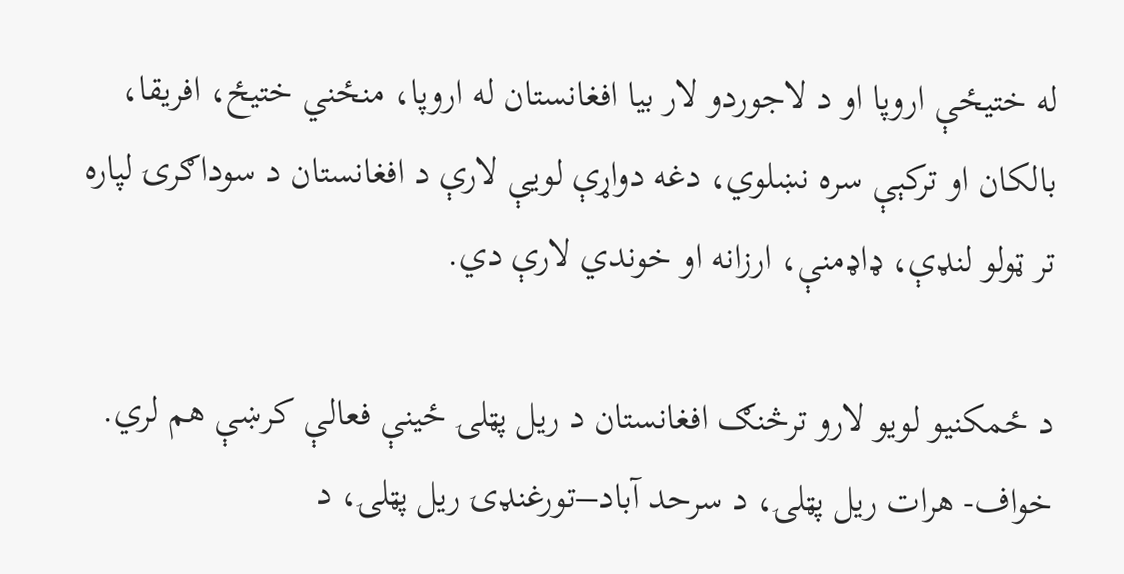له ختیځې اروپا او د لاجوردو لار بیا افغانستان له اروپا، منځني ختیځ، افریقا، بالکان او ترکېې سره نښلوي، دغه دواړې لویې لارې د افغانستان د سوداګرۍ لپاره تر ټولو لنډې، ډاډمنې، ارزانه او خوندي لارې دي.

د ځمکنیو لویو لارو ترڅنګ افغانستان د ریل پټلۍ ځینې فعالې کرښې هم لري. خواف- هرات ریل پټلۍ، د سرحد آباد–تورغنډۍ ریل پټلۍ، د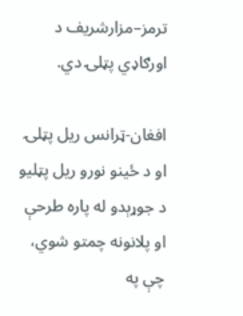ترمز–مزارشریف د اورګاډي پټلۍ دي.

افغان-ټرانس ریل پټلۍ او د ځینو نورو ریل پټلیو د جوړېدو له پاره طرحې او پلانونه چمتو شوي، چې په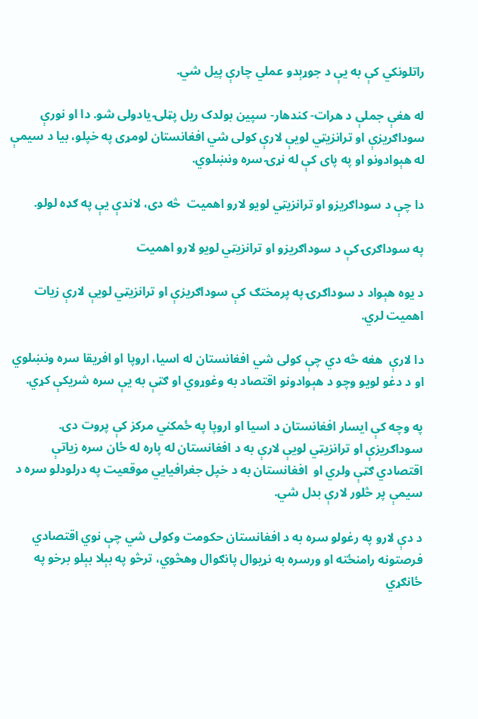راتلونکي کې به یې د جوړېدو عملي چارې پیل شي.

له هغې جملې د هرات- کندهار- سپین بولدک ریل پټلۍ یادولی شو. دا او نورې سوداګریزې او ترانزیټي لویې لارې کولی شي افغانستان لومړی په خپلو، بیا د سیمې له هېوادونو او په پای کې له نړۍ سره ونښلوي.

دا چې د سوداګریزو او ترانزیټي لویو لارو اهمیت  څه دی، لاندې یې په ګډه لولو.

په سوداګرۍ کې د سوداګریزو او ترانزیټي لویو لارو اهمیت

د یوه هېواد د سوداګرۍ په پرمختګ کې سوداګریزې او ترانزیټي لویې لارې زیات اهمیت لري.

دا لارې  هغه څه دي چې کولی شي افغانستان له اسیا، اروپا او افریقا سره ونښلوي او د دغو لويو وچو د هېوادونو اقتصاد به وغوړوي او ګټې به یې سره شریکې کړي.

په وچه کې ایسار افغانستان د اسيا او اروپا په ځمکني مرکز کې پروت دی. سوداګریزې او ترانزیټي لویې لارې به د افغانستان له پاره له ځان سره زیاتې اقتصادي ګټې ولري او  افغانستان به د خپل جغرافيايي موقعيت په درلودلو سره د سیمې پر څلور لارې بدل شي.

د دې لارو په رغولو سره به د افغانستان حکومت وکولی شي چې نوي اقتصادي فرصتونه رامنځته او ورسره به نړیوال پانګوال وهڅوي، ترڅو په بېلا بېلو برخو په ځانګړي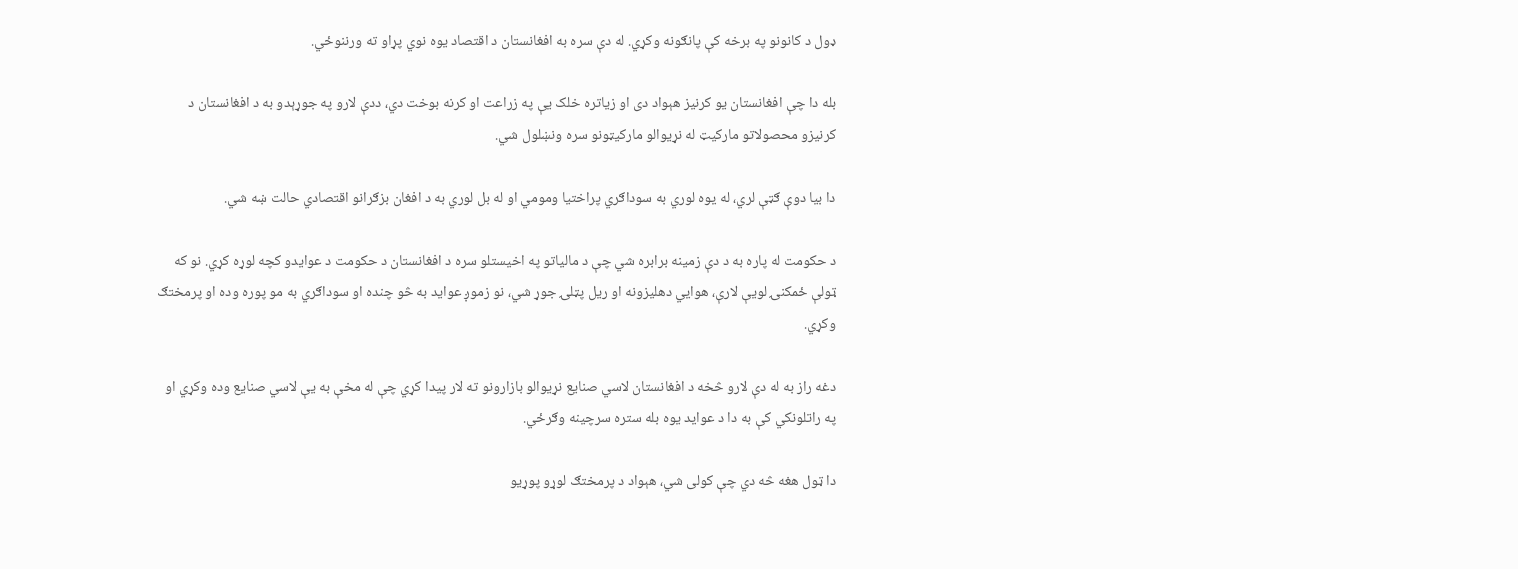ډول د کانونو په برخه کې پانګونه وکړي. له دې سره به افغانستان د اقتصاد یوه نوي پړاو ته ورننوځي.

بله دا چې افغانستان یو کرنیز هېواد دی او زیاتره خلک یې په زراعت او کرنه بوخت دي، ددې لارو په جوړېدو به د افغانستان د کرنیزو محصولاتو مارکیټ له نړیوالو مارکیټونو سره ونښلول شي.

دا بیا دوې ګټې لري، له یوه لوري به سوداګري پراختیا ومومي او له بل لوري به د افغان بزګرانو اقتصادي حالت ښه شي.

د حکومت له پاره به د دې زمینه برابره شي چې د مالیاتو په اخیستلو سره د افغانستان د حکومت د عوایدو کچه لوړه کړي. نو که ټولې ځمکنۍ لویې لارې، هوايي دهلیزونه او ریل پټلۍ جوړ شي، نو زموږ عواید به څو چنده او سوداګري به مو پوره وده او پرمختګ وکړي.

دغه راز به له دې لارو څخه د افغانستان لاسي صنایع نړیوالو بازارونو ته لار پیدا کړي چې له مخې به یې لاسي صنایع وده وکړي او په راتلونکي کې به دا د عواید یوه بله ستره سرچینه وګرځي.

دا ټول هغه څه دي چې کولی شي، هېواد د پرمختګ لوړو پوړیو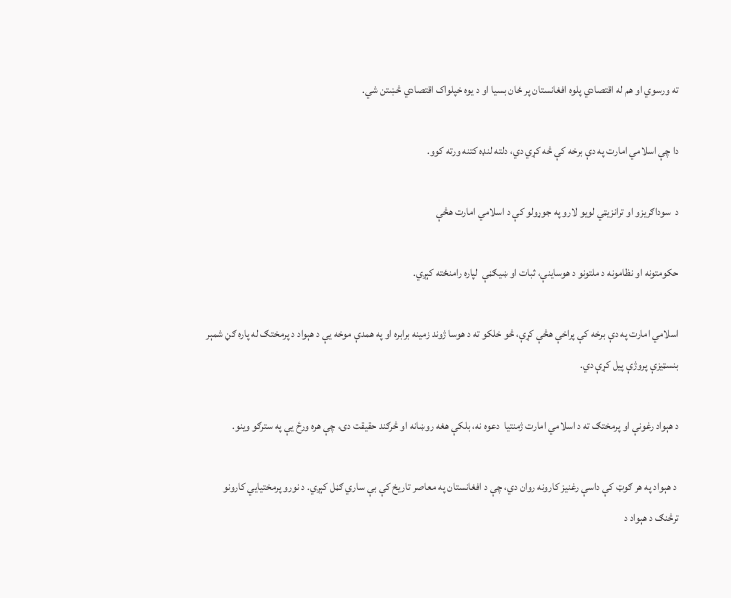ته ورسوي او هم له اقتصادي پلوه افغانستان پر ځان بسیا او د یوه خپلواک اقتصادي څښتن شي.

دا چې اسلامي امارت په دې برخه کې څه کړي دي، دلته لنډه کتنه ورته کوو.

د  سوداګریزو او ترانزیټي لویو لارو په جوړولو کې د اسلامي امارت هڅې

حکومتونه او نظامونه د ملتونو د هوساينې، ثبات او ښيګڼې  لپاره رامنځته کېږي.

اسلامي امارت په دې برخه کې پراخې هڅې کړې، څو خلکو ته د هوسا ژوند زمینه برابره او په همدې موخه یې د هېواد د پرمختګ له پاره ګڼ شمېر بنسټیزې پروژې پیل کړې دي.

د هېواد رغونې او پرمختګ ته د اسلامي امارت ژمنتيا  دعوه نه، بلکې هغه روښانه او څرګند حقیقت دی، چې هره ورځ يې په سترګو وينو.

 د هېواد په هر ګوټ کې داسې رغنيز کارونه روان دي، چې د افغانستان په معاصر تاریخ کې بې ساري ګڼل کېږي. د نورو پرمختیايي کارونو ترڅنګ د هېواد د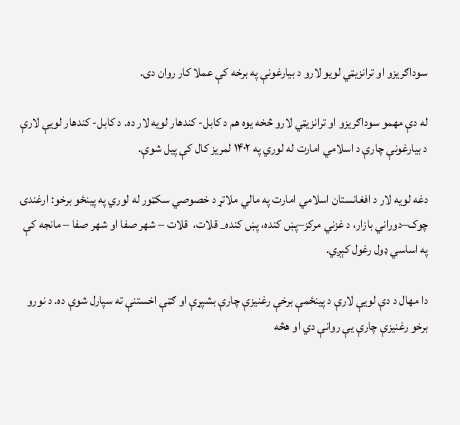سوداګریزو او ترانزیټي لویو لارو د بيارغونې په برخه کې عملا کار روان دی.

له دې مهمو سوداګریزو او ترانزیټي لارو څخه یوه هم د کابل- کندهار لویه لار ده. د کابل- کندهار لویې لارې د بیارغونې چارې د اسلامي امارت له لوري په ۱۴۰۲ لمریز کال کې پیل شوې.

دغه لویه لار د افغانستان اسلامي امارت په مالي ملاتړ د خصوصي سکټور له لوري په پینځو برخو: ارغندۍ چوک–دوراني بازار، د غزني مرکز–پښ کنده، پښ کنده_ قلات،  قلات – شهر صفا او شهر صفا – مانجه کې په اساسي ډول رغول کېږي.

دا مهال د دې لویې لارې د پینځمې برخې رغنیزې چارې بشپړې او ګټې اخستنې ته سپارل شوې ده. د نورو برخو رغنیزې چارې یې روانې دي او هڅه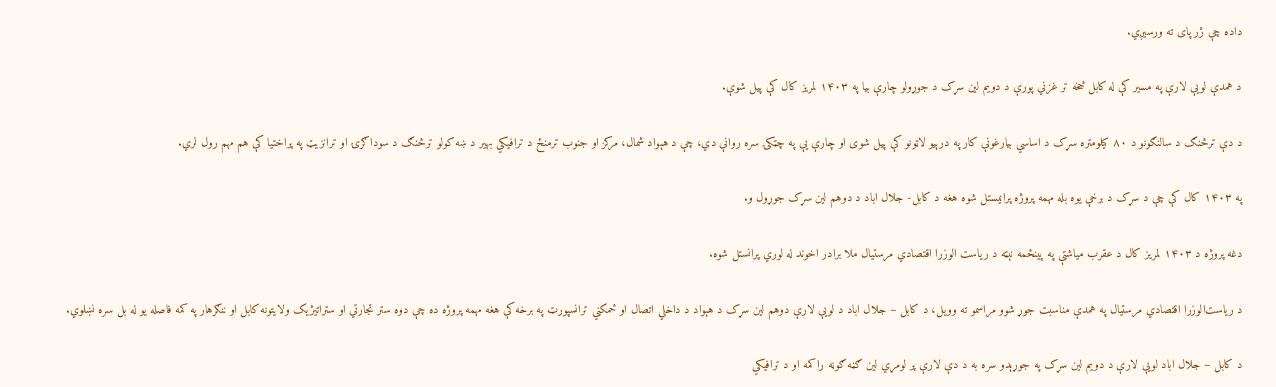داده چې ژر پای ته ورسیږي.

د همدې لویې لارې په مسیر کې له کابل څخه تر غزني پورې د دویم لین سړک د جوړولو چارې بیا په ۱۴۰۳ لمریز کال کې پیل شوې.

د دې ترڅنګ د سالنګونو د ۸۰ کیلومتره سړک د اساسي بیارغونې کار په درېیو لاټونو کې پیل شوی او چارې یې په چټکۍ سره روانې دي، چې د هېواد شمال، مرکز او جنوب ترمنځ د ترافیکي بهیر د ښه کولو ترڅنګ د سوداګرۍ او ترانزیټ په پراختیا کې هم مهم رول لري.

په ۱۴۰۳ کال کې چې د سړک د برخې یوه بله مهمه پروژه پرانیستل شوه هغه د کابل- جلال اباد د دوهم لین سړک جوړول و.

دغه پروژه د ۱۴۰۳ لمریز کال د عقرب میاشتې په پینځمه نېټه د ریاست الوزرا اقتصادي مرستیال ملا برادر اخوند له لوري پرانستل شوه.

د ریاست‌الوزرا اقتصادي مرستیال په همدې مناسبت جوړ شوو مراسمو ته وویل، د کابل – جلال اباد د لویې لارې دوهم لین سړک د هېواد د داخلي اتصال او ځمکني ترانسپورټ په برخه کې هغه مهمه پروژه ده چې دوه ستر تجارتي او ستراتیژیک ولایتونه کابل او ننګرهار په کمه فاصله یو له بل سره نښلوي.

د کابل – جلال اباد لویې لارې د دویم لین سړک په جوړېدو سره به د دې لارې پر لومړي لین ګڼه ګوڼه راکمه او د ترافیکي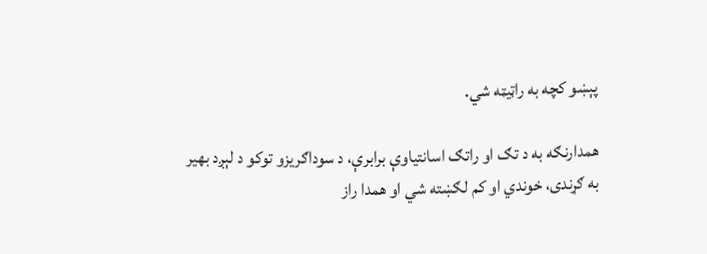پېښو کچه به راټیټه شي.

همدارنګه به د تګ او راتګ اسانتیاوې برابرې، د سوداګریزو توکو د لېږد بهیر به ګړندی، خوندي او کم لګښته شي او همدا راز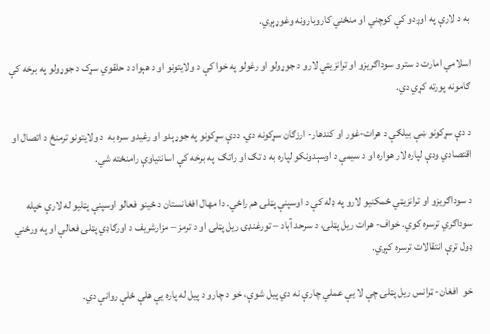به د لارې په اوږدو کې کوچني او منځني کاروبارونه وغوړېږي.

اسلامي امارت د سترو سوداګریزو او ترانزیټي لارو د جوړولو او رغولو په خوا کې د ولایتونو او د هېواد د حلقوي سړک د جوړولو په برخه کې ګامونه پورته کړي دي.

د دې سړکونو ښې بیلګې د هرات-غور او کندهار- ارزګان سړکونه دي. ددې سړکونو په جوړېدو او رغیدو سره به  د ولایتونو ترمنځ د اتصال او اقتصادي ودې لپاره لار هواره او د سیمې د اوسېدونکو لپاره به د تګ او راتګ  په برخه کې اسانتیاوې رامنځته شي.

د سوداګریزو او ترانزیټي ځمکنیو لارو په ډله کې د اوسپنې پټلۍ هم راځي. دا مهال افغانستان د ځینو فعالو اوسپنې پټلیو له لارې خپله سوداګري ترسره کوي. خواف- هرات ریل پټلۍ، د سرحد آباد – تورغنډۍ ریل پټلۍ او د ترمز – مزارشریف د اورګاډي پټلۍ فعالې او په ورځني ډول ترې انتقالات ترسره کېږي.

خو  افغان- ټرانس ریل پټلۍ چې لا یې عملي چارې نه دي پیل شوې، خو د چارو د پیل له پاره یې هلې ځلې روانې دي.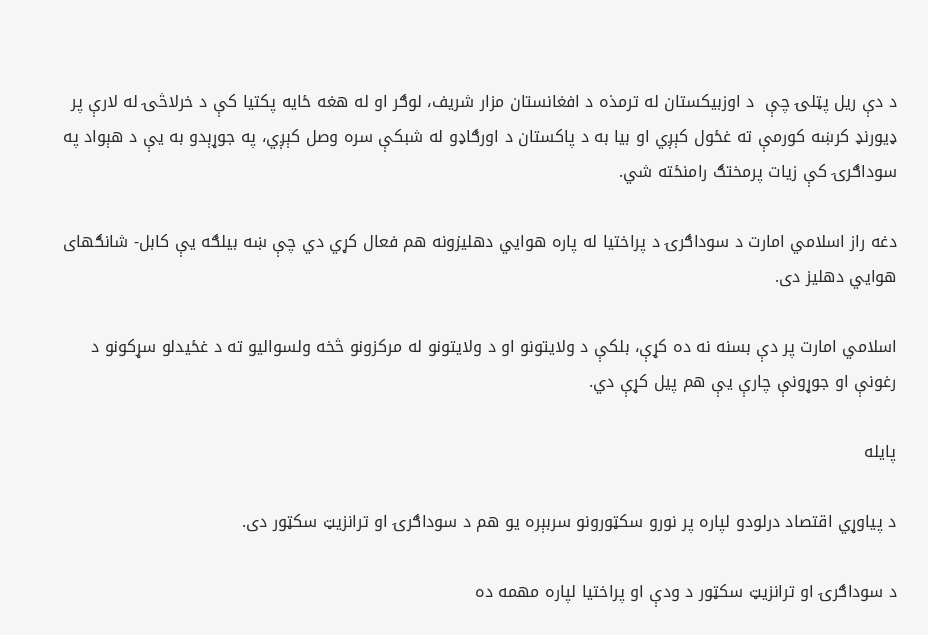د دې ریل پټلۍ چې  د اوزبیکستان له ترمذه د افغانستان مزار شریف، لوګر او له هغه ځایه پکتیا کې د خرلاڅۍ له لارې پر ډیورنډ کرښه کورمې ته غځول کېږي او بیا به د پاکستان د اورګاډو له شبکې سره وصل کېږي، په جوړېدو به یې د هېواد په سوداګرۍ کې زیات پرمختګ رامنځته شي.

دغه راز اسلامي امارت د سوداګرۍ د پراختیا له پاره هوايي دهلیزونه هم فعال کړي دي چې ښه بیلګه یې کابل- شانګهای هوايي دهلیز دی.

اسلامي امارت پر دې بسنه نه ده کړې، بلکې د ولایتونو او د ولایتونو له مرکزونو څخه ولسوالیو ته د غځیدلو سړکونو د رغونې او جوړونې چارې یې هم پیل کړې دي.

پایله

د پياوړي اقتصاد درلودو لپاره پر نورو سکټورونو سربېره یو هم د سوداګرۍ او ترانزیټ سکټور دی.

د سوداګرۍ او ترانزیټ سکټور د ودې او پراختیا لپاره مهمه ده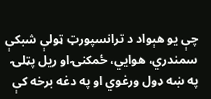چې یو هېواد د ترانسپورټ ټولې شبکې سمندري، هوايي، ځمکنۍ او ریل پټلۍ په ښه ډول ورغوي او په دغه برخه کې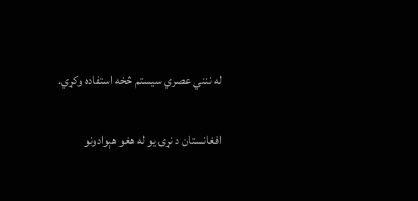له ننني عصري سیستم څخه استفاده وکړي.

افغانستان د نړۍ یو له هغو هېوادونو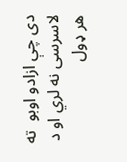دی چې ازادو اوبو  ته لاسرسی نه لري او د هر ډول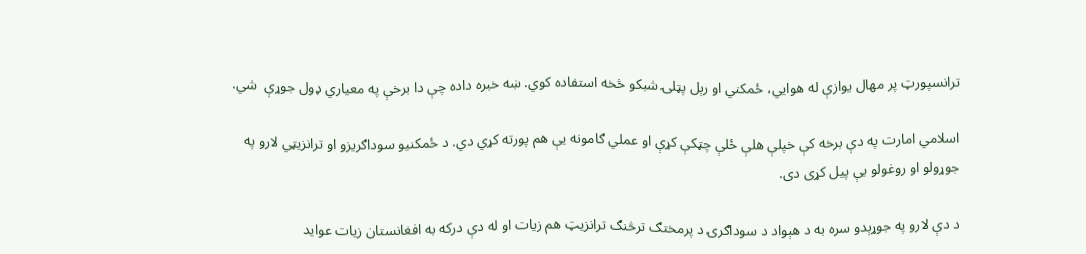ترانسپورټ پر مهال یوازې له هوايي، ځمکني او رېل پټلۍ شبکو څخه استفاده کوي. ښه خبره داده چې دا برخې په معیاري ډول جوړې  شي.

اسلامي امارت په دې برخه کې خپلې هلې ځلې چټکې کړې او عملي ګامونه یې هم پورته کړي دي. د ځمکنیو سوداګریزو او ترانزیټي لارو په جوړولو او روغولو یې پیل کړی دی.

د دې لارو په جوړېدو سره به د هېواد د سوداګرۍ د پرمختګ ترڅنګ ترانزیټ هم زیات او له دې درکه به افغانستان زیات عواید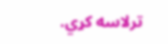ترلاسه کړي.